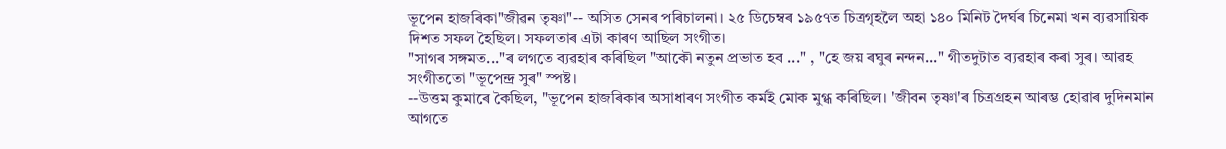ভূপেন হাজৰিকা"জীৱন তৃষ্ণা"-- অসিত সেনৰ পৰিচালনা। ২৫ ডিচেম্বৰ ১৯৫৭ত চিত্ৰগৃহলৈ অহা ১৪০ মিনিট দৈৰ্ঘৰ চিনেমা খন ব্যৱসায়িক দিশত সফল হৈছিল। সফলতাৰ এটা কাৰণ আছিল সংগীত।
"সাগৰ সঙ্গমত..."ৰ লগতে ব্যৱহাৰ কৰিছিল "আকৌ নতুন প্ৰভাত হব ..." , "হে জয় ৰঘুৰ নন্দন..." গীতদুটাত ব্যৱহাৰ কৰা সুৰ। আৱহ সংগীততো "ভূপেন্দ্ৰ সুৰ" স্পষ্ট।
--উত্তম কুমাৰে কৈছিল, "ভূপেন হাজৰিকাৰ অসাধাৰণ সংগীত কৰ্মই মোক মুগ্ধ কৰিছিল। 'জীবন তৃষ্ণা'ৰ চিত্ৰগ্ৰহন আৰম্ভ হোৱাৰ দুদিনমান আগতে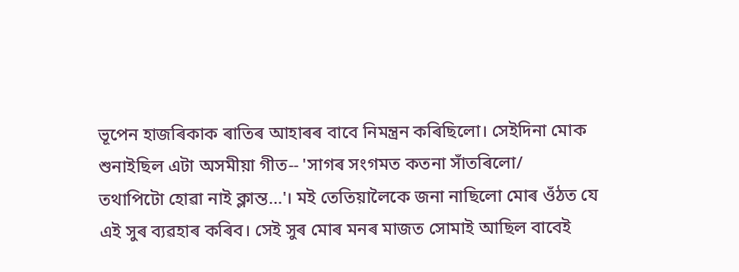ভূপেন হাজৰিকাক ৰাতিৰ আহাৰৰ বাবে নিমন্ত্ৰন কৰিছিলো। সেইদিনা মোক শুনাইছিল এটা অসমীয়া গীত-- 'সাগৰ সংগমত কতনা সাঁতৰিলো/
তথাপিটো হোৱা নাই ক্লান্ত…'। মই তেতিয়ালৈকে জনা নাছিলো মোৰ ওঁঠত যে এই সুৰ ব্যৱহাৰ কৰিব। সেই সুৰ মোৰ মনৰ মাজত সোমাই আছিল বাবেই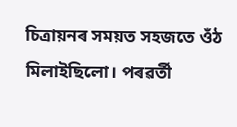চিত্ৰায়নৰ সময়ত সহজতে ওঁঠ মিলাইছিলো। পৰৱৰ্তী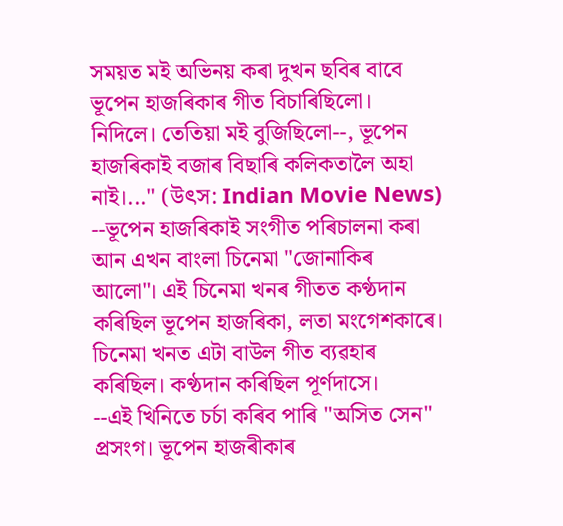সময়ত মই অভিনয় কৰা দুখন ছবিৰ বাবে ভূপেন হাজৰিকাৰ গীত বিচাৰিছিলো। নিদিলে। তেতিয়া মই বুজিছিলো--, ভূপেন হাজৰিকাই বজাৰ বিছাৰি কলিকতালৈ অহা নাই।..." (উৎস: Indian Movie News)
--ভূপেন হাজৰিকাই সংগীত পৰিচালনা কৰা আন এখন বাংলা চিনেমা "জোনাকিৰ আলো"। এই চিনেমা খনৰ গীতত কণ্ঠদান কৰিছিল ভূপেন হাজৰিকা, লতা মংগেশকাৰে। চিনেমা খনত এটা বাউল গীত ব্যৱহাৰ কৰিছিল। কণ্ঠদান কৰিছিল পূৰ্ণদাসে।
--এই খিনিতে চৰ্চা কৰিব পাৰি "অসিত সেন"
প্ৰসংগ। ভূপেন হাজৰীকাৰ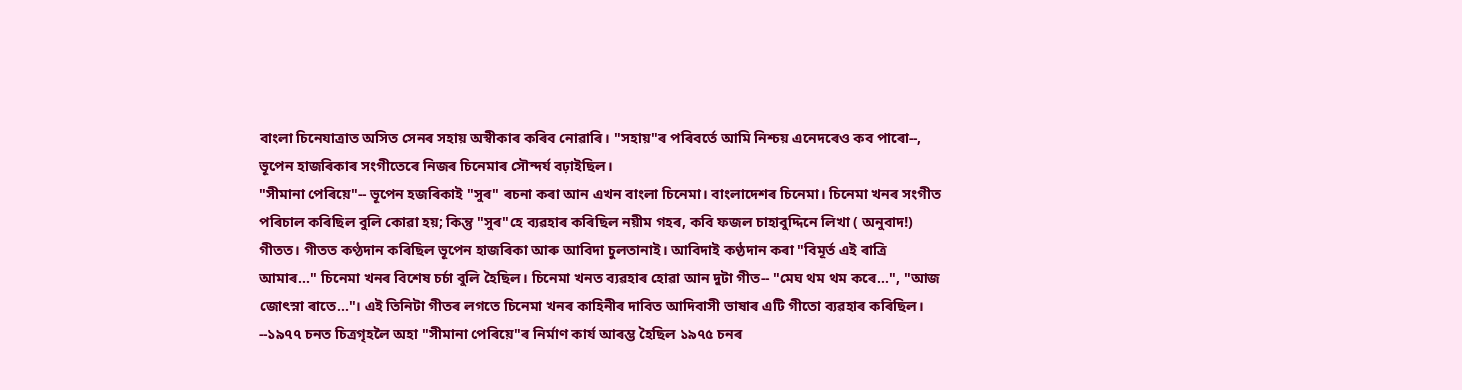বাংলা চিনেযাত্ৰাত অসিত সেনৰ সহায় অস্বীকাৰ কৰিব নোৱাৰি। "সহায়"ৰ পৰিবৰ্তে আমি নিশ্চয় এনেদৰেও কব পাৰো--, ভূপেন হাজৰিকাৰ সংগীতেৰে নিজৰ চিনেমাৰ সৌন্দৰ্য বঢ়াইছিল।
"সীমানা পেৰিয়ে"-- ভূপেন হজৰিকাই "সুৰ" ৰচনা কৰা আন এখন বাংলা চিনেমা। বাংলাদেশৰ চিনেমা। চিনেমা খনৰ সংগীত পৰিচাল কৰিছিল বুলি কোৱা হয়; কিন্তু "সুৰ"হে ব্যৱহাৰ কৰিছিল নয়ীম গহৰ, কবি ফজল চাহাবুদ্দিনে লিখা ( অনুবাদ!) গীতত। গীতত কণ্ঠদান কৰিছিল ভূপেন হাজৰিকা আৰু আবিদা চুলতানাই। আবিদাই কণ্ঠদান কৰা "বিমূর্ত এই ৰাত্রি আমাৰ..." চিনেমা খনৰ বিশেষ চৰ্চা বুলি হৈছিল। চিনেমা খনত ব্যৱহাৰ হোৱা আন দুটা গীত-- "মেঘ থম থম কৰে...", "আজ জোৎস্না ৰাতে..."। এই তিনিটা গীতৰ লগতে চিনেমা খনৰ কাহিনীৰ দাবিত আদিবাসী ভাষাৰ এটি গীতো ব্যৱহাৰ কৰিছিল।
--১৯৭৭ চনত চিত্ৰগৃহলৈ অহা "সীমানা পেৰিয়ে"ৰ নিৰ্মাণ কাৰ্য আৰম্ভ হৈছিল ১৯৭৫ চনৰ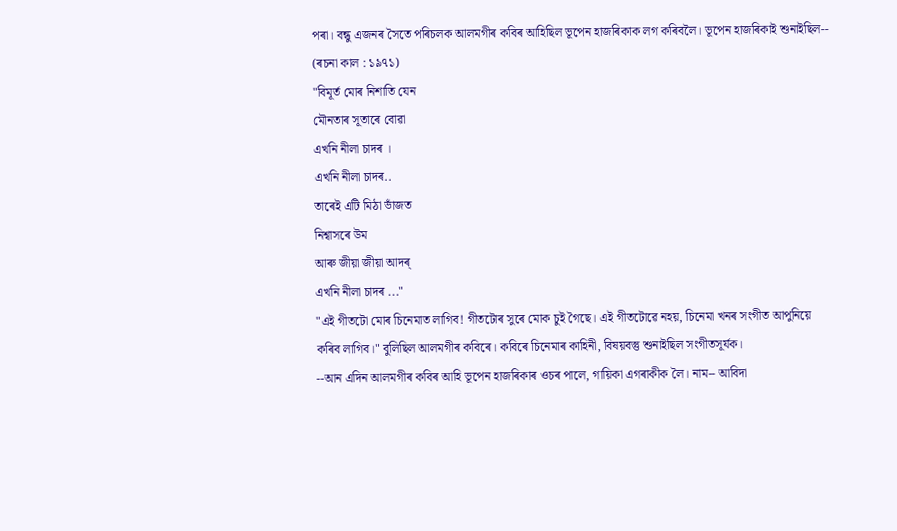পৰা। বন্ধু এজনৰ সৈতে পৰিচলক আলমগীৰ কবিৰ আহিছিল ভূপেন হাজৰিকাক লগ কৰিবলৈ। ভূপেন হাজৰিকাই শুনাইছিল-- (ৰচনা কাল : ১৯৭১)
"বিমূৰ্ত মোৰ নিশাতি যেন
মৌনতাৰ সূতাৰে বোৱা
এখনি নীলা চাদৰ ।
এখনি নীলা চাদৰ..
তাৰেই এটি মিঠা ভাঁজত
নিশ্বাসৰে উম
আৰু জীয়া জীয়া আদৰ্
এখনি নীলা চাদৰ ..."
"এই গীতটো মোৰ চিনেমাত লাগিব! গীতটোৰ সুৰে মোক চুই গৈছে। এই গীতটোৱে নহয়, চিনেমা খনৰ সংগীত আপুনিয়ে কৰিব লাগিব।" বুলিছিল আলমগীৰ কবিৰে। কবিৰে চিনেমাৰ কাহিনী, বিষয়বস্তু শুনাইছিল সংগীতসূৰ্যক।
--আন এদিন আলমগীৰ কবিৰ আহি ভূপেন হাজৰিকাৰ ওচৰ পালে, গায়িকা এগৰাকীক লৈ। নাম-- আবিদা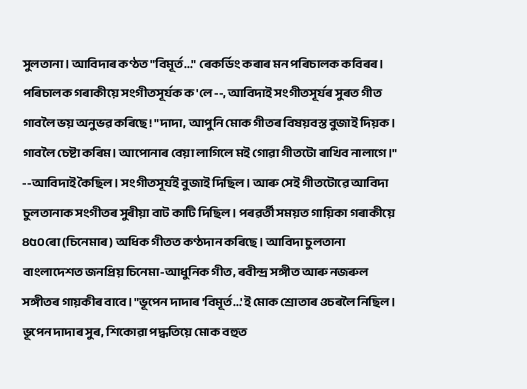সুলতানা। আবিদাৰ কণ্ঠত "বিমূৰ্ত..." ৰেকৰ্ডিং কৰাৰ মন পৰিচালক কবিৰৰ। পৰিচালক গৰাকীয়ে সংগীতসূৰ্যক ক'লে --, আবিদাই সংগীতসূৰ্যৰ সুৰত গীত গাবলৈ ভয় অনুভৱ কৰিছে! "দাদা, আপুনি মোক গীতৰ বিষয়বস্ত বুজাই দিয়ক। গাবলৈ চেষ্টা কৰিম। আপোনাৰ বেয়া লাগিলে মই গোৱা গীতটো ৰাখিব নালাগে।" --আবিদাই কৈছিল। সংগীতসূৰ্যই বুজাই দিছিল। আৰু সেই গীতটোৱে আবিদা চুলতানাক সংগীতৰ সুৰীয়া বাট কাটি দিছিল। পৰৱৰ্তী সময়ত গায়িকা গৰাকীয়ে ৪৫০ৰো (চিনেমাৰ) অধিক গীতত কণ্ঠদান কৰিছে। আবিদা চুলতানা বাংলাদেশত জনপ্ৰিয় চিনেমা-আধুনিক গীত, ৰবীন্দ্র সঙ্গীত আৰু নজৰুল সঙ্গীতৰ গায়কীৰ বাবে। "ভূপেন দাদাৰ 'বিমূৰ্ত...'ই মোক শ্ৰোতাৰ ওচৰলৈ নিছিল। ভূপেন দাদাৰ সুৰ, শিকোৱা পদ্ধতিয়ে মোক বহুত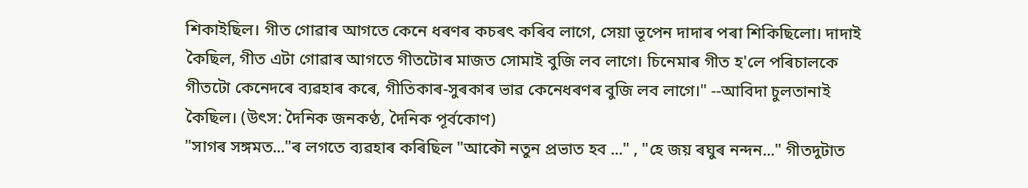শিকাইছিল। গীত গোৱাৰ আগতে কেনে ধৰণৰ কচৰৎ কৰিব লাগে, সেয়া ভূপেন দাদাৰ পৰা শিকিছিলো। দাদাই কৈছিল, গীত এটা গোৱাৰ আগতে গীতটোৰ মাজত সোমাই বুজি লব লাগে। চিনেমাৰ গীত হ'লে পৰিচালকে গীতটো কেনেদৰে ব্যৱহাৰ কৰে, গীতিকাৰ-সুৰকাৰ ভাৱ কেনেধৰণৰ বুজি লব লাগে।" --আবিদা চুলতানাই কৈছিল। (উৎস: দৈনিক জনকণ্ঠ, দৈনিক পূর্বকোণ)
"সাগৰ সঙ্গমত..."ৰ লগতে ব্যৱহাৰ কৰিছিল "আকৌ নতুন প্ৰভাত হব ..." , "হে জয় ৰঘুৰ নন্দন..." গীতদুটাত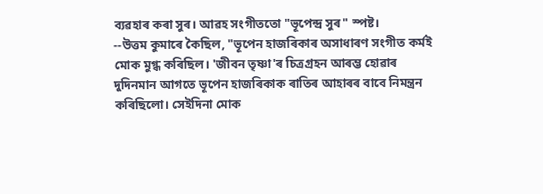ব্যৱহাৰ কৰা সুৰ। আৱহ সংগীততো "ভূপেন্দ্ৰ সুৰ" স্পষ্ট।
--উত্তম কুমাৰে কৈছিল, "ভূপেন হাজৰিকাৰ অসাধাৰণ সংগীত কৰ্মই মোক মুগ্ধ কৰিছিল। 'জীবন তৃষ্ণা'ৰ চিত্ৰগ্ৰহন আৰম্ভ হোৱাৰ দুদিনমান আগতে ভূপেন হাজৰিকাক ৰাতিৰ আহাৰৰ বাবে নিমন্ত্ৰন কৰিছিলো। সেইদিনা মোক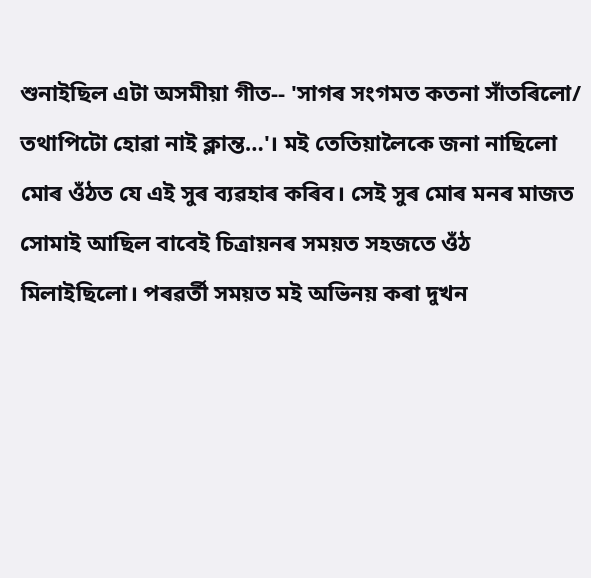শুনাইছিল এটা অসমীয়া গীত-- 'সাগৰ সংগমত কতনা সাঁতৰিলো/
তথাপিটো হোৱা নাই ক্লান্ত…'। মই তেতিয়ালৈকে জনা নাছিলো মোৰ ওঁঠত যে এই সুৰ ব্যৱহাৰ কৰিব। সেই সুৰ মোৰ মনৰ মাজত সোমাই আছিল বাবেই চিত্ৰায়নৰ সময়ত সহজতে ওঁঠ মিলাইছিলো। পৰৱৰ্তী সময়ত মই অভিনয় কৰা দুখন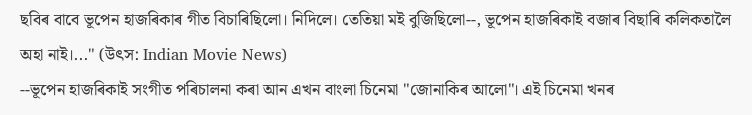ছবিৰ বাবে ভূপেন হাজৰিকাৰ গীত বিচাৰিছিলো। নিদিলে। তেতিয়া মই বুজিছিলো--, ভূপেন হাজৰিকাই বজাৰ বিছাৰি কলিকতালৈ অহা নাই।..." (উৎস: Indian Movie News)
--ভূপেন হাজৰিকাই সংগীত পৰিচালনা কৰা আন এখন বাংলা চিনেমা "জোনাকিৰ আলো"। এই চিনেমা খনৰ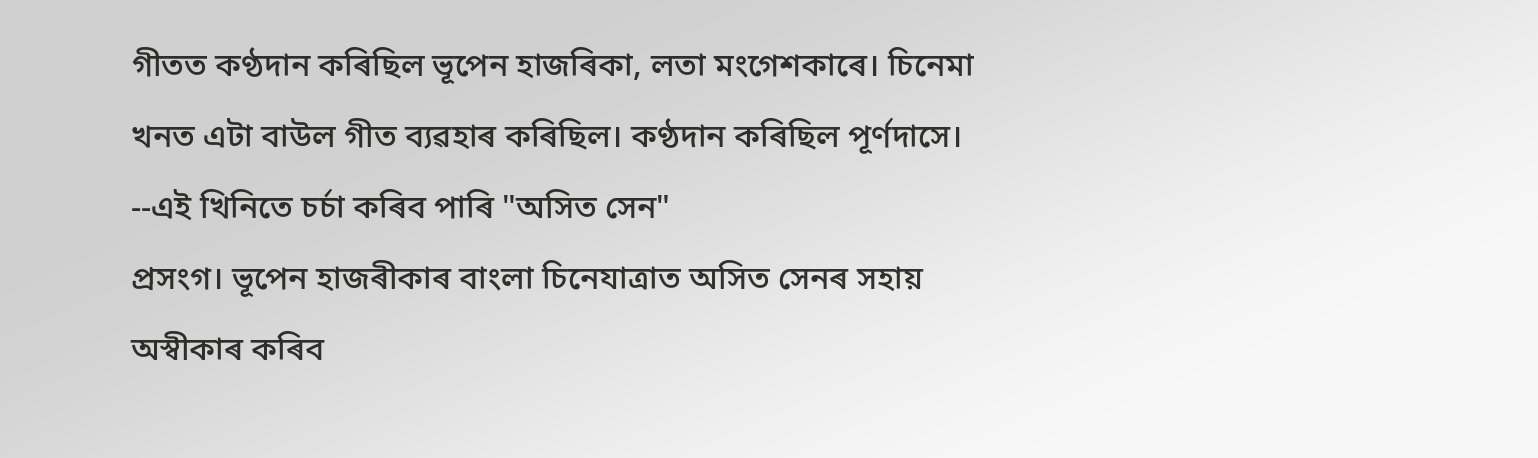গীতত কণ্ঠদান কৰিছিল ভূপেন হাজৰিকা, লতা মংগেশকাৰে। চিনেমা খনত এটা বাউল গীত ব্যৱহাৰ কৰিছিল। কণ্ঠদান কৰিছিল পূৰ্ণদাসে।
--এই খিনিতে চৰ্চা কৰিব পাৰি "অসিত সেন"
প্ৰসংগ। ভূপেন হাজৰীকাৰ বাংলা চিনেযাত্ৰাত অসিত সেনৰ সহায় অস্বীকাৰ কৰিব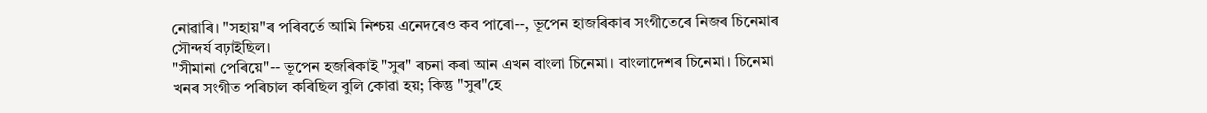নোৱাৰি। "সহায়"ৰ পৰিবৰ্তে আমি নিশ্চয় এনেদৰেও কব পাৰো--, ভূপেন হাজৰিকাৰ সংগীতেৰে নিজৰ চিনেমাৰ সৌন্দৰ্য বঢ়াইছিল।
"সীমানা পেৰিয়ে"-- ভূপেন হজৰিকাই "সুৰ" ৰচনা কৰা আন এখন বাংলা চিনেমা। বাংলাদেশৰ চিনেমা। চিনেমা খনৰ সংগীত পৰিচাল কৰিছিল বুলি কোৱা হয়; কিন্তু "সুৰ"হে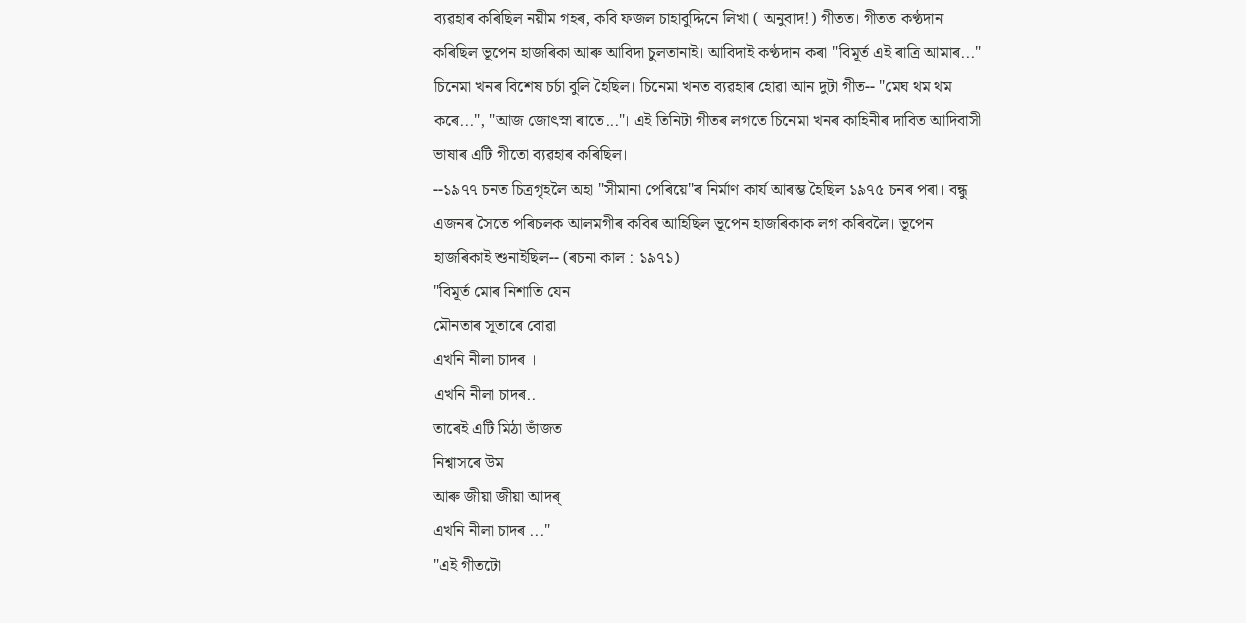ব্যৱহাৰ কৰিছিল নয়ীম গহৰ, কবি ফজল চাহাবুদ্দিনে লিখা ( অনুবাদ!) গীতত। গীতত কণ্ঠদান কৰিছিল ভূপেন হাজৰিকা আৰু আবিদা চুলতানাই। আবিদাই কণ্ঠদান কৰা "বিমূর্ত এই ৰাত্রি আমাৰ..." চিনেমা খনৰ বিশেষ চৰ্চা বুলি হৈছিল। চিনেমা খনত ব্যৱহাৰ হোৱা আন দুটা গীত-- "মেঘ থম থম কৰে...", "আজ জোৎস্না ৰাতে..."। এই তিনিটা গীতৰ লগতে চিনেমা খনৰ কাহিনীৰ দাবিত আদিবাসী ভাষাৰ এটি গীতো ব্যৱহাৰ কৰিছিল।
--১৯৭৭ চনত চিত্ৰগৃহলৈ অহা "সীমানা পেৰিয়ে"ৰ নিৰ্মাণ কাৰ্য আৰম্ভ হৈছিল ১৯৭৫ চনৰ পৰা। বন্ধু এজনৰ সৈতে পৰিচলক আলমগীৰ কবিৰ আহিছিল ভূপেন হাজৰিকাক লগ কৰিবলৈ। ভূপেন হাজৰিকাই শুনাইছিল-- (ৰচনা কাল : ১৯৭১)
"বিমূৰ্ত মোৰ নিশাতি যেন
মৌনতাৰ সূতাৰে বোৱা
এখনি নীলা চাদৰ ।
এখনি নীলা চাদৰ..
তাৰেই এটি মিঠা ভাঁজত
নিশ্বাসৰে উম
আৰু জীয়া জীয়া আদৰ্
এখনি নীলা চাদৰ ..."
"এই গীতটো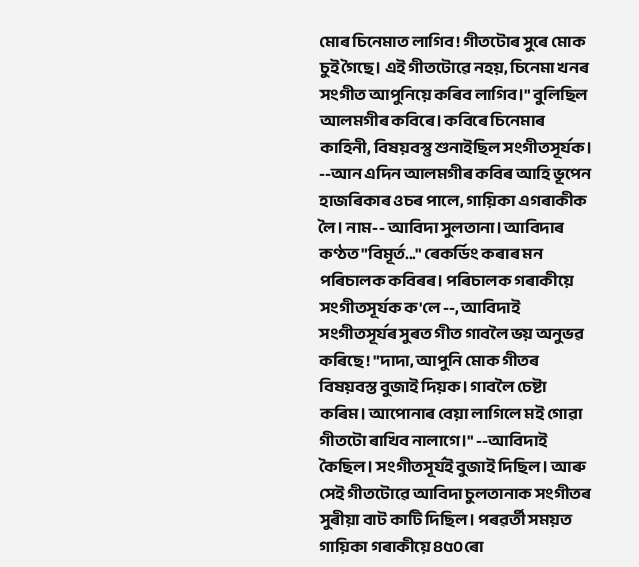মোৰ চিনেমাত লাগিব! গীতটোৰ সুৰে মোক চুই গৈছে। এই গীতটোৱে নহয়, চিনেমা খনৰ সংগীত আপুনিয়ে কৰিব লাগিব।" বুলিছিল আলমগীৰ কবিৰে। কবিৰে চিনেমাৰ কাহিনী, বিষয়বস্তু শুনাইছিল সংগীতসূৰ্যক।
--আন এদিন আলমগীৰ কবিৰ আহি ভূপেন হাজৰিকাৰ ওচৰ পালে, গায়িকা এগৰাকীক লৈ। নাম-- আবিদা সুলতানা। আবিদাৰ কণ্ঠত "বিমূৰ্ত..." ৰেকৰ্ডিং কৰাৰ মন পৰিচালক কবিৰৰ। পৰিচালক গৰাকীয়ে সংগীতসূৰ্যক ক'লে --, আবিদাই সংগীতসূৰ্যৰ সুৰত গীত গাবলৈ ভয় অনুভৱ কৰিছে! "দাদা, আপুনি মোক গীতৰ বিষয়বস্ত বুজাই দিয়ক। গাবলৈ চেষ্টা কৰিম। আপোনাৰ বেয়া লাগিলে মই গোৱা গীতটো ৰাখিব নালাগে।" --আবিদাই কৈছিল। সংগীতসূৰ্যই বুজাই দিছিল। আৰু সেই গীতটোৱে আবিদা চুলতানাক সংগীতৰ সুৰীয়া বাট কাটি দিছিল। পৰৱৰ্তী সময়ত গায়িকা গৰাকীয়ে ৪৫০ৰো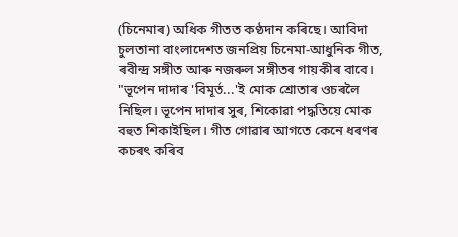(চিনেমাৰ) অধিক গীতত কণ্ঠদান কৰিছে। আবিদা চুলতানা বাংলাদেশত জনপ্ৰিয় চিনেমা-আধুনিক গীত, ৰবীন্দ্র সঙ্গীত আৰু নজৰুল সঙ্গীতৰ গায়কীৰ বাবে। "ভূপেন দাদাৰ 'বিমূৰ্ত...'ই মোক শ্ৰোতাৰ ওচৰলৈ নিছিল। ভূপেন দাদাৰ সুৰ, শিকোৱা পদ্ধতিয়ে মোক বহুত শিকাইছিল। গীত গোৱাৰ আগতে কেনে ধৰণৰ কচৰৎ কৰিব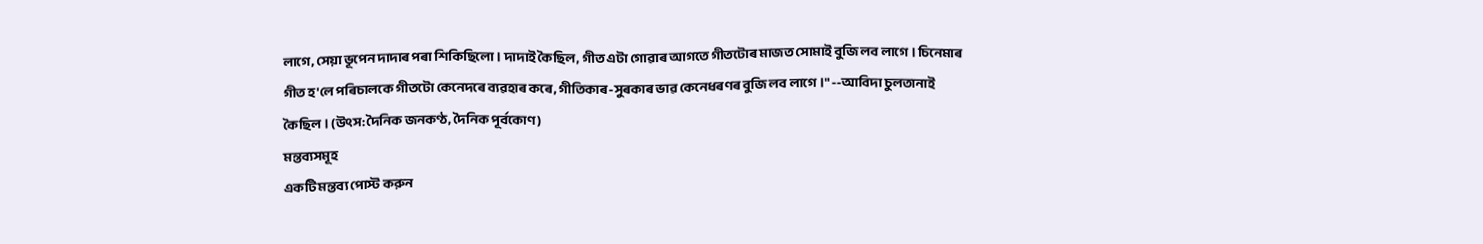লাগে, সেয়া ভূপেন দাদাৰ পৰা শিকিছিলো। দাদাই কৈছিল, গীত এটা গোৱাৰ আগতে গীতটোৰ মাজত সোমাই বুজি লব লাগে। চিনেমাৰ গীত হ'লে পৰিচালকে গীতটো কেনেদৰে ব্যৱহাৰ কৰে, গীতিকাৰ-সুৰকাৰ ভাৱ কেনেধৰণৰ বুজি লব লাগে।" --আবিদা চুলতানাই কৈছিল। (উৎস: দৈনিক জনকণ্ঠ, দৈনিক পূর্বকোণ)
মন্তব্যসমূহ
একটি মন্তব্য পোস্ট করুন